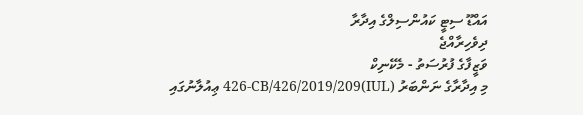އައްޑޫ ސިޓީ ކައުންސިލްގެ އިދާރާ
ދިވެހިރާއްޖެ
ވަޒީފާގެ ފުރުސަތު - މެކޭނިކް
މި އިދާރާގެ ނަންބަރު (IUL)426-CB/426/2019/209 ޢިއުލާނުގައި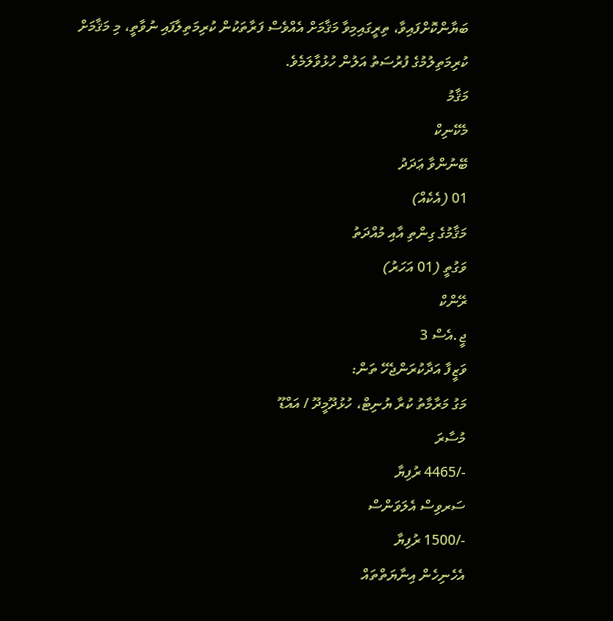ބަޔާންކޮށްފައިވާ، ތިރީގައިމިވާ މަޤާމަށް އެއްވެސް ފަރާތަކުން ކުރިމަތިލާފައި ނުވާތީ، މި މަޤާމަށް ކުރިމަތިލުމުގެ ފުރުސަތު އަލުން ހުޅުވާލަމެވެ.
މަޤާމު
މެކޭނިކް
ބޭނުންވާ ޢަދަދު
01 (އެކެއް)
މަޤާމުގެ ގިންތި އާއި މުއްދަތު
ވަގުތީ (01 އަހަރު)
ރޭންކް
ޖީ.އެސް 3
ވަޒީފާ އަދާކުރަންޖެހޭ ތަން:
މަގު މަރާމާތު ކުރާ ޔުނިޓް، ހުޅުދޫމީދޫ / އައްޑޫ
މުސާރަ
-/4465 ރުފިޔާ
ސަރވިސް އެލަވަންސް
-/1500 ރުފިޔާ
އެހެނިހެން އިނާޔަތްތައް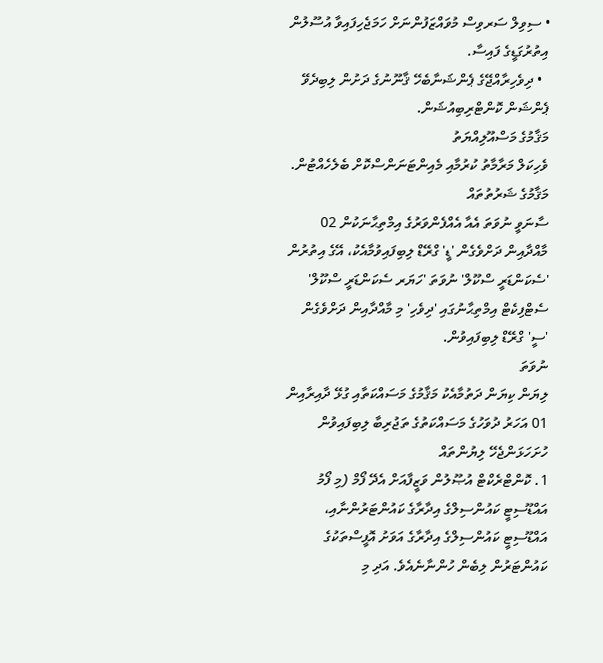• ސިވިލް ސަރވިސް މުވައްޒަފުންނަށް ހަމަޖެހިފައިވާ އުސޫލުން އިތުރުގަޑީގެ ފައިސާ.
  • ދިވެހިރާއްޖޭގެ ޕެންޝަނާބެހޭ ޤާނޫނުގެ ދަށުން ލިބިދެވޭ ޕެންޝަން ކޮންޓްރިބިއުޝަން.
މަޤާމުގެ މަސްއޫލިއްޔަތު
ވެހިކަލް މަރާމާތު ކުރުމާއި މެއިންޓަނަންސްކޮށް ބެލެހެއްޓުން.
މަޤާމުގެ ޝަރުތުތައް
ސާނަވީ ނުވަތަ އެއާ އެއްފެންވަރުގެ އިމްތިޙާނަކުން 02 މާއްދާއިން ދަށްވެގެން 'ޑީ' ގްރޭޑް ލިބިފައިވުމާއެކު، އޭގެ އިތުރުން 'ސެކަންޑަރީ ސްކޫލް' ނުވަތަ 'ހަޔަރ ސެކަންޑަރީ ސްކޫލް' ސެޓްފިކެޓް އިމްތިޙާނުގައި 'ދިވެހި' މި މާއްދާއިން ދަށްވެގެން 'ސީ' ގްރޭޑް ލިބިފައިވުން.
ނުވަތަ
ލިޔަން ކިޔަން ދަތުމާއެކު މަޤާމުގެ މަސައްކަތާއި ގުޅޭ ދާއިރާއިން 01 އަހަރު ދުވަހުގެ މަސައްކަތުގެ ތަޖުރިބާ ލިބިފައިވުން
ހުށަހަޅަންޖެހޭ ލިޔުންތައް
1. ކޮންޓްރެކްޓް އުޞޫލުން ވަޒީފާއަށް އެދޭ ފޯމް (މި ފޯމު އައްޑޫސިޓީ ކައުންސިލްގެ އިދާރާގެ ކައުންޓަރުންނާއި، އައްޑޫސިޓީ ކައުންސިލްގެ އިދާރާގެ އަވަށު އޮފީސްތަކުގެ ކައުންޓަރުން ލިބެން ހުންނާނެއެވެ. އަދި މި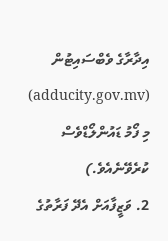އިދާރާގެ ވެބްސައިޓުން (adducity.gov.mv) މި ފޯމު ޑައުންލޯޑްވެސް ކުރެވޭނެއެވެ.)
2. ވަޒީފާއަށް އެދޭ ފަރާތުގެ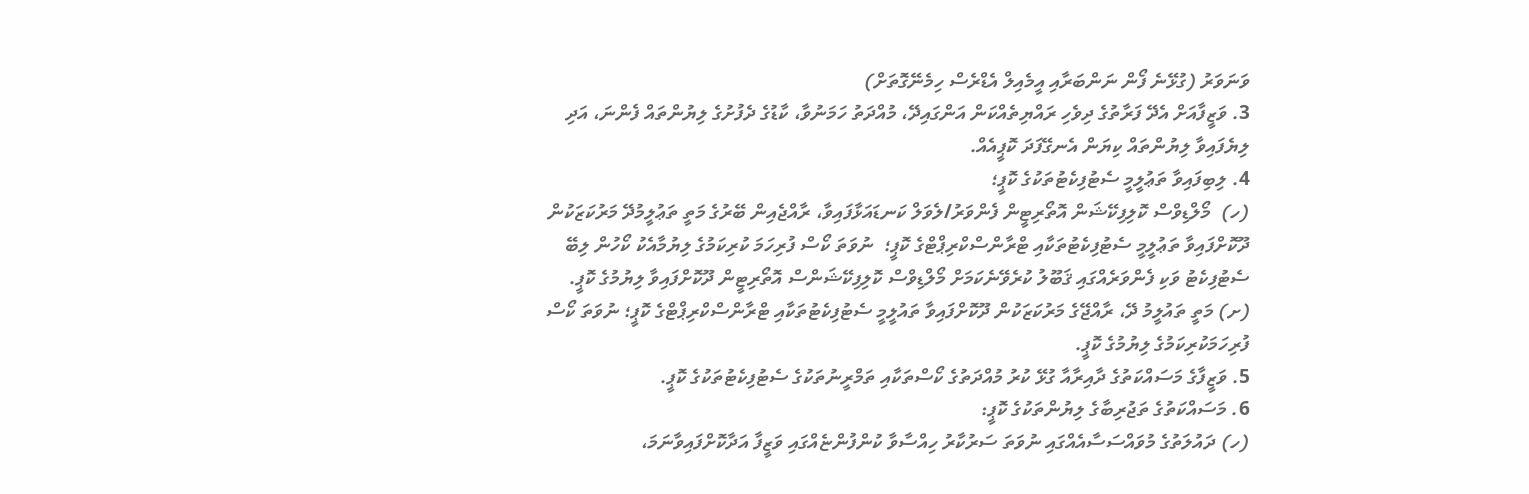ވަނަވަރު (ގުޅޭނެ ފޯން ނަންބަރާއި އީމެއިލް އެޑްރެސް ހިމެނޭގޮތަށް)
3. ވަޒީފާއަށް އެދޭ ފަރާތުގެ ދިވެހި ރައްޔިތެއްކަން އަންގައިދޭ، މުއްދަތު ހަމަނުވާ، ކާޑުގެ ދެފުށުގެ ލިޔުންތައް ފެންނަ، އަދި ލިޔެފައިވާ ލިޔުންތައް ކިޔަން އެނގޭފަދަ ކޮޕީއެއް.
4. ލިބިފައިވާ ތަޢުލީމީ ސެޓުފިކެޓުތަކުގެ ކޮޕީ؛
(ހ)  މޯލްޑިވްސް ކޮލިފިކޭޝަން އޮތޯރިޓީން ފެންވަރު/ލެވަލް ކަނޑައަޅާފައިވާ، ރާއްޖެއިން ބޭރުގެ މަތީ ތަޢުލީމުދޭ މަރުކަޒަކުން ދޫކޮށްފައިވާ ތަޢުލީމީ ސެޓުފިކެޓުތަކާއި ޓްރާންސްކްރިޕްޓްގެ ކޮޕީ؛  ނުވަތަ ކޯސް ފުރިހަމަ ކުރިކަމުގެ ލިޔުމާއެކު ކޯހުން ލިބޭ ސެޓުފިކެޓު ވަކި ފެންވަރެއްގައި ޤަބޫލު ކުރެވޭނެކަމަށް މޯލްޑިވްސް ކޮލިފިކޭޝަންސް އޮތޯރިޓީން ދޫކޮށްފައިވާ ލިޔުމުގެ ކޮޕީ.
(ށ) މަތީ ތައުލީމު ދޭ، ރާއްޖޭގެ މަރުކަޒަކުން ދޫކޮށްފައިވާ ތައުލީމީ ސެޓުފިކެޓުތަކާއި ޓްރާންސްކްރިޕްޓްގެ ކޮޕީ؛ ނުވަތަ ކޯސް ފުރިހަމަކުރިކަމުގެ ލިޔުމުގެ ކޮޕީ.
5. ވަޒީފާގެ މަސައްކަތުގެ ދާއިރާއާ ގުޅޭ ކުރު މުއްދަތުގެ ކޯސްތަކާއި ތަމްރީނުތަކުގެ ސެޓުފިކެޓުތަކުގެ ކޮޕީ.
6. މަސައްކަތުގެ ތަޖުރިބާގެ ލިޔުންތަކުގެ ކޮޕީ:
(ހ) ދައުލަތުގެ މުވައްސަސާއެއްގައި ނުވަތަ ސަރުކާރު ހިއްސާވާ ކުންފުންޏެއްގައި ވަޒީފާ އަދާކޮށްފައިވާނަމަ،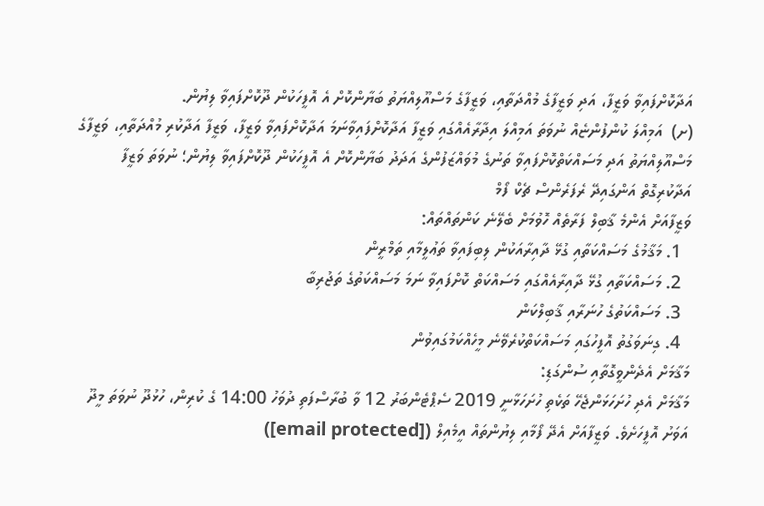އަދާކޮށްފައިވާ ވަޒީފާ، އަދި ވަޒީފާގެ މުއްދަތާއި، ވަޒީފާގެ މަސްއޫލިއްޔަތު ބަޔާންކޮށް އެ އޮފީހަކުން ދޫކޮށްފައިވާ ލިޔުން.
(ށ)  އަމިއްލަ ކުންފުންޏެއް ނުވަތަ އަމިއްލަ އިދާރާއެއްގައި ވަޒީފާ އަދާކޮށްފައިވާނަމަ އަދާކޮށްފައިވާ ވަޒީފާ، ވަޒީފާ އަދާކުރި މުއްދަތާއި، ވަޒީފާގެ މަސްއޫލިއްޔަތު އަދި މަސައްކަތްކޮށްފައިވާ ތަނުގެ މުވައްޒަފުންގެ އަދަދު ބަޔާންކޮށް އެ އޮފީހަކުން ދޫކޮށްފައިވާ ލިޔުން؛ ނުވަތަ ވަޒީފާ އަދާކުރިގޮތް އަންގައިދޭ ރެފަރެންސް ޗެކް ފޯމް
ވަޒީފާއަށް އެންމެ ޤާބިލް ފަރާތެއް ހޮވުމަށް ބެލޭނެ ކަންތައްތައް:
  1. މަޤާމުގެ މަސައްކަތާއި ގުޅޭ ދާއިރާއަކުން ލިބިފައިވާ ތަޢުލީމާއި ތަމްރީން
  2. މަސައްކަތާއި ގުޅޭ ދާއިރާއެއްގައި މަސައްކަތް ކޮށްފައިވާ ނަމަ މަސައްކަތުގެ ތަޖުރިބާ
  3. މަސައްކަތުގެ ހުނަރާއި ޤާބިލްކަން
  4. ގިނަވަގުތު އޮފީހުގައި މަސައްކަތްކުރެވޭނެ މީހެއްކަމުގައިވުން
މަޤާމަށް އެދެންވީގޮތާއި ސުންގަޑި:
މަޤާމަށް އެދި ހުށަހަޅަންޖެހޭ ތަކެތި ހުށަހަޅާނީ 2019 ސެޕްޓެންބަރު 12 ވާ ބުރާސްފަތި ދުވަހު 14:00 ގެ ކުރިން، ހުޅުދޫ ނުވަތަ މީދޫ އަވަށު އޮފީހަށެވެ. ވަޒީފާއަށް އެދޭ ފޯމާއި ލިޔުންތައް އީމެއިލް ([email protected])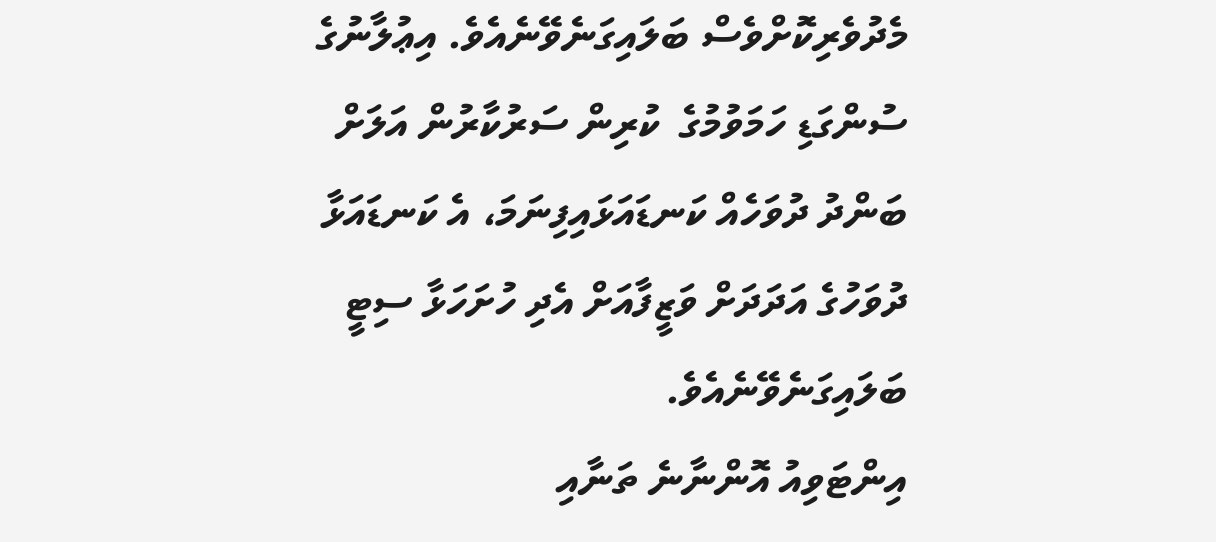މެދުވެރިކޮށްވެސް ބަލައިގަނެވޭނެއެވެ. އިޢުލާނުގެ ސުންގަޑި ހަމަވުމުގެ  ކުރިން ސަރުކާރުން އަލަށް ބަންދު ދުވަހެއް ކަނޑައަޅައިފިނަމަ، އެ ކަނޑައަޅާ ދުވަހުގެ އަދަދަށް ވަޒީފާއަށް އެދި ހުށަހަޅާ ސިޓީ ބަލައިގަނެވޭނެއެވެ.
އިންޓަވިއު އޮންނާނެ ތަނާއި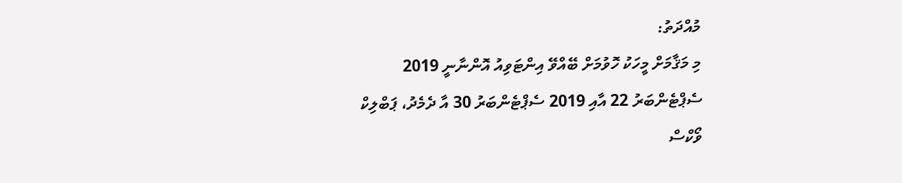މުއްދަތު:
މި މަޤާމަށް މީހަކު ހޮވުމަށް ބޭއްވޭ އިންޓަވިއު އޮންނާނީ 2019 ސެޕްޓެންބަރު 22 އާއި 2019 ސެޕްޓެންބަރު 30 އާ ދެމެދު، ޕަބްލިކް ވޯކްސް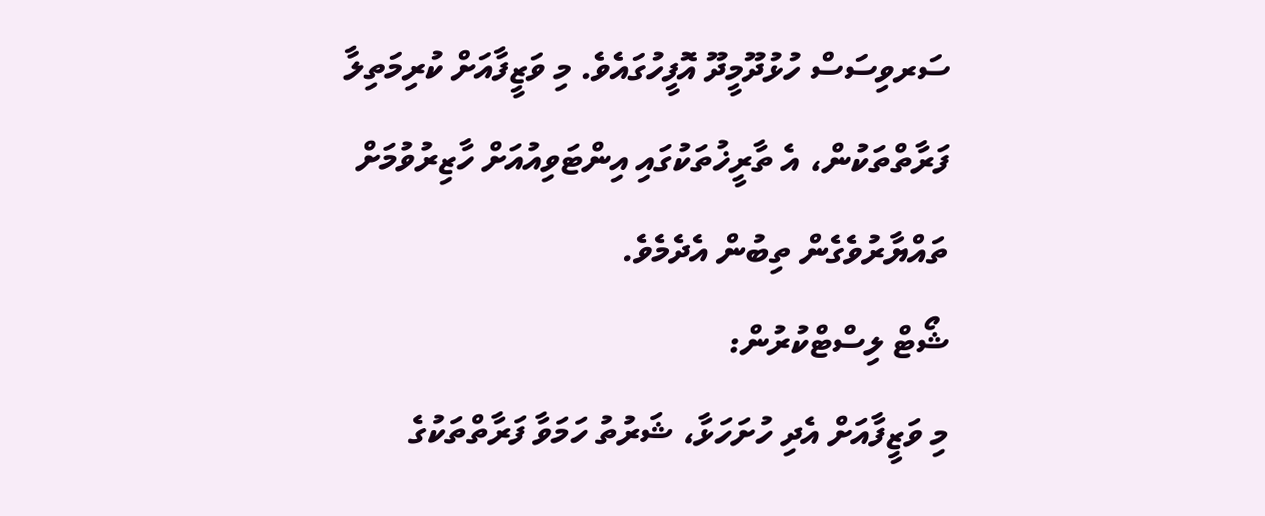ސަރވިސަސް ހުޅުދޫމީދޫ އޮފީހުގައެވެ. މި ވަޒީފާއަށް ކުރިމަތިލާ ފަރާތްތަކުން، އެ ތާރީޚުތަކުގައި އިންޓަވިއުއަށް ހާޒިރުވުމަށް ތައްޔާރުވެގެން ތިބުން އެދެމެވެ.
ޝޯޓް ލިސްޓްކުރުން:
މި ވަޒީފާއަށް އެދި ހުށަހަޅާ، ޝަރުތު ހަމަވާ ފަރާތްތަކުގެ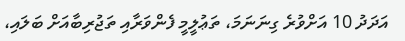އަދަދު 10 އަށްވުރެ ގިނަނަމަ، ތަޢުލީމީ ފެންވަރާއި ތަޖުރިބާއަށް ބަލައި،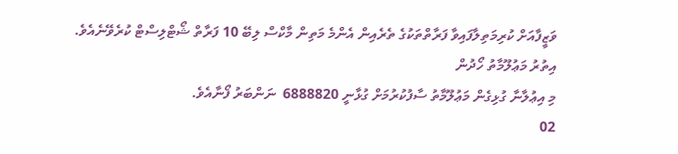ވަޒީފާއަށް ކުރިމަތިލާފައިވާ ފަރާތްތަކުގެ ތެރެއިން އެންމެ މަތިން މާކްސް ލިބޭ 10 ފަރާތް ޝޯޓްލިސްޓް ކުރެވޭނެއެވެ.
އިތުރު މަޢުލޫމާތު ހޯދުން
މި އިޢުލާނާ ގުޅިގެން މަޢުލޫމާތު ސާފުކުރުމަށް ގުޅާނީ 6888820  ނަންބަރު ފޯނާއެވެ.
02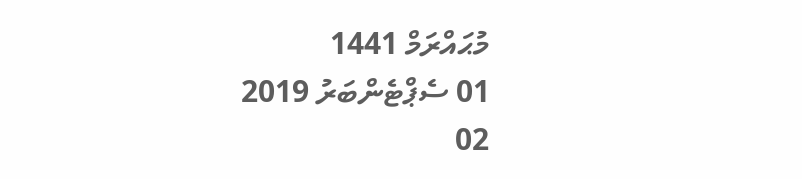މުޙައްރަމް 1441
01 ސެޕްޓެންބަރު 2019
02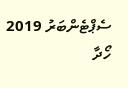ސެޕްޓެންބަރު 2019
ހޯދާ